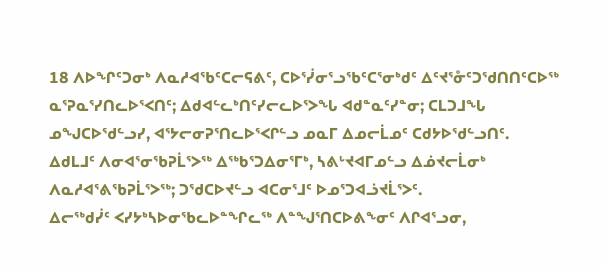18 ᐱᐅᖏᑦᑐᓂᒃ ᐱᓇᓱᐊᖃᑦᑕᓕᕋᕕᑦ, ᑕᐅᕐᓰᓂᕐᓗᖃᑦᑕᕐᓂᒃᑯᑦ ᐃᑦᔪᕐᓁᑦᑐᖁᑎᑎᑦᑕᐅᖅ ᓇᕐᕈᓇᕐᓯᑎᓚᐅᕐᐸᑎᑦ; ᐃᑯᐊᓪᓚᒃᑎᑦᓯᓕᓚᐅᕐᐳᖓ ᐊᑯᓐᓇᑦᓯᓐᓂ; ᑕᒪᑐᒧᖓ ᓄᖑᑕᐅᖁᓪᓗᓯ, ᐊᕐᔭᓕᓂᕈᕐᑎᓚᐅᕐᐸᒋᓪᓗ ᓄᓇᒥ ᐃᓄᓕᒫᓄᑦ ᑕᑯᔭᐅᖁᓪᓗᑎᑦ.
ᐃᑯᒪᒧᑦ ᐱᓂᐊᕐᓂᖃᕈᒫᕐᐳᖅ ᐃᖅᑲᕐᑐᐃᓂᕐᒥᒃ, ᓴᕕᒡᔪᐊᒥᓄᓪᓗ ᐃᓅᔪᓕᒫᓂᒃ ᐱᓇᓱᐊᕐᕕᖃᕈᒫᕐᐳᖅ; ᑐᖁᑕᐅᔪᓪᓗ ᐊᑕᓂᕐᒧᑦ ᐅᓄᕐᑐᐊᓘᔪᒫᕐᐳᑦ.
ᐃᓕᖅᑯᓰᑦ ᐸᓯᔭᒃᓴᐅᓂᖃᓚᐅᓐᖏᓚᖅ ᐱᓐᖑᕐᑎᑕᐅᕕᖕᓂᑦ ᐱᒋᐊᕐᓗᓂ,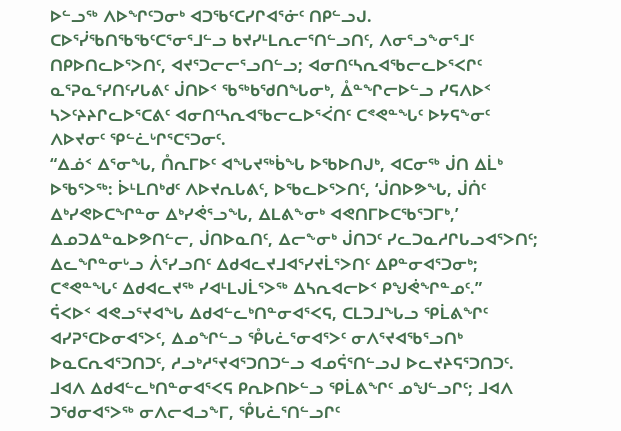ᐅᓪᓗᖅ ᐱᐅᖏᑦᑐᓂᒃ ᐊᑐᖃᑦᑕᓯᒋᐊᕐᓃᑦ ᑎᑭᓪᓗᒍ.
ᑕᐅᕐᓰᖃᑎᖃᖃᑦᑕᕐᓂᕐᒧᓪᓗ ᑲᔪᓯᒻᒪᕆᓕᕐᑎᓪᓗᑎᑦ, ᐱᓂᕐᓗᖕᓂᕐᒧᑦ ᑎᑭᐅᑎᓚᐅᕐᐳᑎᑦ, ᐊᔪᕐᑐᓕᓕᕐᓗᑎᓪᓗ; ᐊᓂᑎᑦᓴᕆᐊᖃᓕᓚᐅᕐᐸᒋᑦ ᓇᕐᕈᓇᕐᓯᑎᑦᓯᒐᕕᑦ ᒎᑎᐅᑉ ᖃᖅᑲᖁᑎᖓᓂᒃ, ᐂᓐᖏᓕᐅᓪᓗ ᓯᕋᐱᐅᑉ ᓴᐳᑦᔨᔨᒋᓚᐅᕐᑕᕕᑦ ᐊᓂᑎᑦᓴᕆᐊᖃᓕᓚᐅᕐᐹᑎᑦ ᑕᕝᕙᓐᖓᑦ ᐅᔭᕋᖕᓂᑦ ᐱᐅᔪᓂᑦ ᕿᓪᓛᒡᒋᕐᑕᕐᑐᓂᑦ.
“ᐃᓅᑉ ᐃᕐᓂᖓ, ᑍᕆᒥᐅᑦ ᐊᖓᔪᖅᑳᖓ ᐅᖃᐅᑎᒍᒃ, ᐊᑕᓂᖅ ᒎᑎ ᐃᒫᒃ ᐅᖃᕐᐳᖅ: ᐆᒻᒪᑎᒃᑯᑦ ᐱᐅᔪᕆᒐᕕᑦ, ᐅᖃᓚᐅᕐᐳᑎᑦ, ‘ᒎᑎᐅᕗᖓ, ᒎᑏᑦ ᐃᒃᓯᕙᐅᑕᖏᓐᓂ ᐃᒃᓯᕚᕐᓗᖓ, ᐃᒪᕕᖕᓂᒃ ᐊᕙᑎᒥᐅᑕᖃᕐᑐᒥᒃ,’ ᐃᓄᑐᐃᓐᓇᐅᕗᑎᓪᓕ, ᒎᑎᐅᓇᑎᑦ, ᐃᓕᖕᓂᒃ ᒎᑎᑐᑦ ᓯᓚᑐᓇᓱᒋᒐᓗᐊᕐᐳᑎᑦ;
ᐃᓚᖏᓐᓂᒡᓗ ᐲᕐᓯᓗᑎᑦ ᐃᑯᐊᓚᔪᒧᐊᕐᓯᔪᒫᕐᐳᑎᑦ ᐃᑭᓐᓂᐊᕐᑐᓂᒃ; ᑕᕝᕙᓐᖓᑦ ᐃᑯᐊᓚᔪᖅ ᓯᐊᒻᒪᒍᒫᕐᐳᖅ ᐃᓴᕆᐊᓕᐅᑉ ᑭᖑᕚᖏᓐᓄᑦ.”
ᕌᐸᐅᑉ ᐊᕙᓗᕐᔪᐊᖓ ᐃᑯᐊᓪᓚᒃᑎᓐᓂᐊᕐᐸᕋ, ᑕᒪᑐᒧᖓᓗ ᕿᒫᕕᖏᑦ ᐊᓯᕈᕐᑕᐅᓂᐊᕐᐳᑦ, ᐃᓄᖏᓪᓗ ᕾᒐᓛᕐᓂᐊᕐᐳᑦ ᓂᐱᕐᔪᐊᖃᕐᓗᑎᒃ ᐅᓇᑕᕆᐊᕐᑐᑎᑐᑦ, ᓱᓗᒃᓱᕐᔪᐊᕐᑐᑎᑐᓪᓗ ᐊᓄᕌᕐᑎᓪᓗᒍ ᐅᓚᔪᔨᕋᕐᑐᑎᑐᑦ.
ᒧᐊᐱ ᐃᑯᐊᓪᓚᒃᑎᓐᓂᐊᕐᐸᕋ ᑭᕆᐅᑎᐅᓪᓗ ᕿᒫᕕᖏᑦ ᓄᖑᓪᓗᒋᑦ; ᒧᐊᐱ ᑐᖁᓂᐊᕐᐳᖅ ᓂᐱᓕᐊᓗᖕᒥ, ᕾᒐᓛᕐᑎᓪᓗᒋᑦ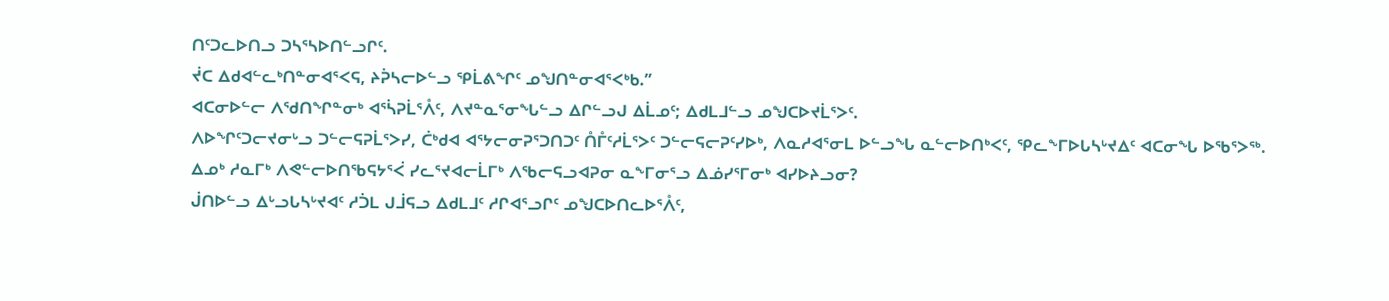ᑎᑦᑐᓚᐅᑎᓗ ᑐᓴᕐᓴᐅᑎᓪᓗᒋᑦ.
ᔫᑕ ᐃᑯᐊᓪᓚᒃᑎᓐᓂᐊᕐᐸᕋ, ᔨᕉᓴᓕᐅᓪᓗ ᕿᒫᕕᖏᑦ ᓄᖑᑎᓐᓂᐊᕐᐸᒃᑲ.”
ᐊᑕᓂᐅᓪᓕ ᐱᖁᑎᖏᓐᓂᒃ ᐊᕐᓵᕈᒫᕐᐰᑦ, ᐱᔪᓐᓇᕐᓂᖓᓪᓗ ᐃᒋᓪᓗᒍ ᐃᒫᓄᑦ; ᐃᑯᒪᒧᓪᓗ ᓄᖑᑕᐅᔪᒫᕐᐳᑦ.
ᐱᐅᖏᑦᑐᓕᔪᓂᒡᓗ ᑐᓪᓕᕋᕈᒫᕐᐳᓯ, ᑖᒃᑯᐊ ᐊᕐᔭᓕᓂᕈᕐᑐᑎᑐᑦ ᑍᒤᑦᓱᒫᕐᐳᑦ ᑐᓪᓕᕋᓕᕈᑦᓯᐅᒃ, ᐱᓇᓱᐊᕐᓂᒪ ᐅᓪᓗᖓ ᓇᓪᓕᐅᑎᒃᐸᑦ, ᕿᓚᖕᒥᐅᒐᓴᒡᔪᐃᑦ ᐊᑕᓂᖓ ᐅᖃᕐᐳᖅ.
ᐃᓄᒃ ᓱᓇᒥᒃ ᐱᕙᓪᓕᐅᑎᖃᕋᔭᕐᐹ ᓯᓚᕐᔪᐊᓕᒫᒥᒃ ᐱᖃᓕᕋᓗᐊᕈᓂ ᓇᖕᒥᓂᕐᓗ ᐃᓅᓯᕐᒥᓂᒃ ᐊᓯᐅᔨᓗᓂ?
ᒎᑎᐅᓪᓗ ᐃᒡᓗᒐᓴᒡᔪᐊᑦ ᓱᑑᒪ ᒍᒨᕋᓗ ᐃᑯᒪᒧᑦ ᓱᒋᐊᕐᓗᒋᑦ ᓄᖑᑕᐅᑎᓚᐅᕐᐰᑦ,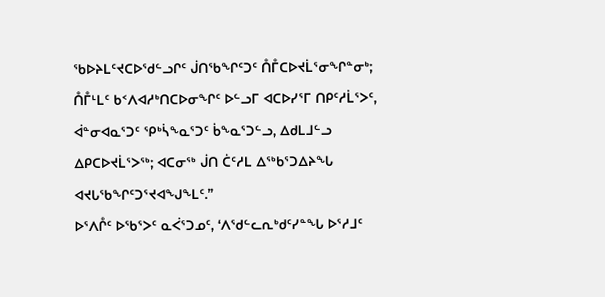ᖃᐅᔨᒪᑦᔪᑕᐅᖁᓪᓗᒋᑦ ᒎᑎᖃᖏᑦᑐᑦ ᑍᒤᑕᐅᔪᒫᕐᓂᖏᓐᓂᒃ;
ᑍᒤᒻᒪᑦ ᑲᑉᐱᐊᓱᒃᑎᑕᐅᓂᖏᑦ ᐅᓪᓗᒥ ᐊᑕᐅᓯᕐᒥ ᑎᑭᑦᓱᒫᕐᐳᑦ, ᐋᓐᓂᐊᓇᕐᑐᑦ ᕿᒃᓵᖕᓇᕐᑐᑦ ᑳᖕᓇᕐᑐᓪᓗ, ᐃᑯᒪᒧᓪᓗ ᐃᑭᑕᐅᔪᒫᕐᐳᖅ; ᐊᑕᓂᖅ ᒎᑎ ᑖᑦᓱᒪ ᐃᖅᑲᕐᑐᐃᔨᖓ ᐊᔪᒐᖃᖏᑦᑐᕐᔪᐊᖑᖕᒪᑦ.”
ᐅᕐᐱᒊᑦ ᐅᖃᕐᐳᑦ ᓇᐹᕐᑐᓄᑦ, ‘ᐱᖁᓪᓚᕆᒃᑯᑦᓯᓐᖓ ᐅᕐᓱᒧᑦ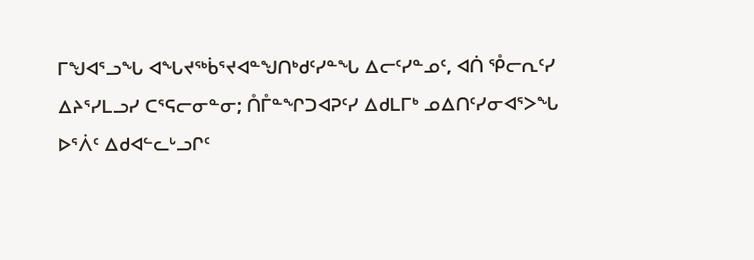ᒥᖑᐊᕐᓗᖓ ᐊᖓᔪᖅᑳᕐᔪᐊᓐᖑᑎᒃᑯᑦᓯᓐᖓ ᐃᓕᑦᓯᓐᓄᑦ, ᐊᑏ ᕾᓕᕆᑦᓯ ᐃᔨᕐᓯᒪᓗᓯ ᑕᕐᕋᓕᓂᓐᓂ; ᑍᒤᓐᖏᑐᐊᕈᑦᓯ ᐃᑯᒪᒥᒃ ᓄᐃᑎᑦᓯᓂᐊᕐᐳᖓ ᐅᕐᐲᑦ ᐃᑯᐊᓪᓚᒡᓗᒋᑦ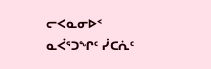ᓕᐸᓇᓂᐅᑉ ᓇᐹᕐᑐᖏᑦ ᓰᑕᕇᑦ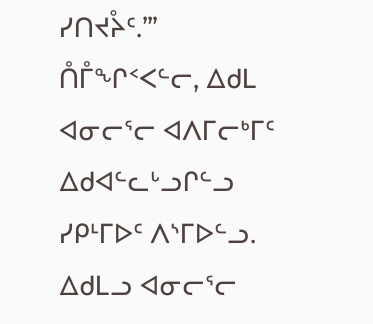ᓯᑎᔪᔧᑦ.’”
ᑍᒤᖏᑉᐸᓪᓕ, ᐃᑯᒪ ᐊᓂᓕᕐᓕ ᐊᐱᒥᓕᒃᒥᑦ ᐃᑯᐊᓪᓚᒡᓗᒋᓪᓗ ᓯᑭᒻᒥᐅᑦ ᐱᔅᒥᐅᓪᓗ. ᐃᑯᒪᓗ ᐊᓂᓕᕐᓕ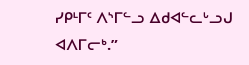ᓯᑭᒻᒥᑦ ᐱᔅᒥᓪᓗ ᐃᑯᐊᓪᓚᒡᓗᒍ ᐊᐱᒥᓕᒃ.”